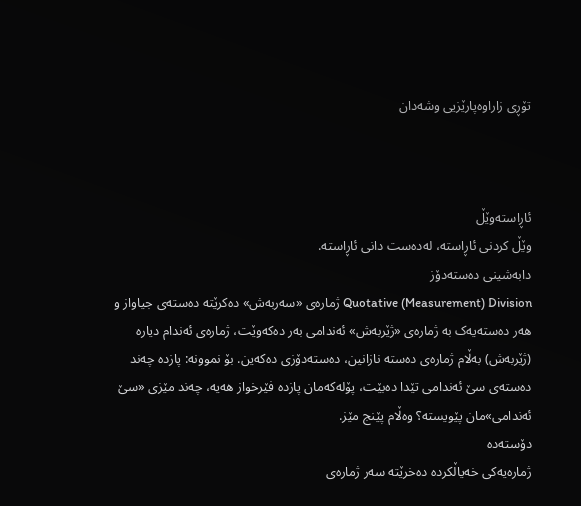تۆڕی زاراوەپارێزیی وشەدان



ئاڕاستەوێڵ
وێڵ کردنی ئاڕاستە، لەدەست دانی ئاڕاستە.
دابەشینی دەستەدۆز
Quotative (Measurement) Division ژمارەی «سەربەش» دەکرێتە دەستەی جیاواز و هەر دەستەیەک بە ژمارەی «ژێربەش» ئەندامی بەر دەکەوێت، ژمارەی ئەندام دیارە (ژێربەش) بەڵام ژمارەی دەستە نازانین، دەستەدۆزی دەکەین. بۆ نموونە: پازدە چەند دەستەی سێ ئەندامی تێدا دەبێت، پۆلەکەمان پازدە فێرخواز هەیە، چەند مێزی «سێ ئەندامی»مان پێویستە؟ وەڵام پێنج مێز.
دۆستەدە
ژمارەیەکی خەیاڵکردە دەخرێتە سەر ژمارەی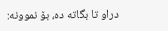دراو تا بگاتە دە، بۆ نموونە: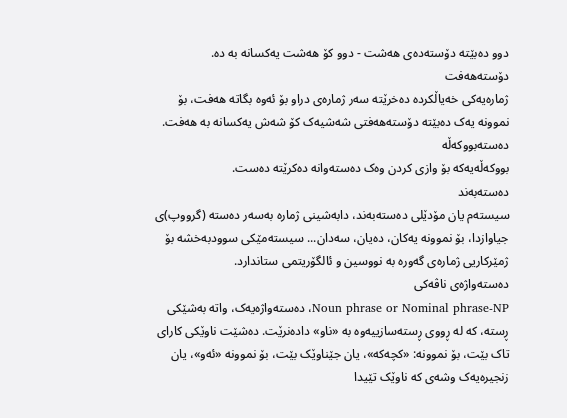دوو دەبێتە دۆستەدەی هەشت - دوو کۆ هەشت یەکسانە بە دە.
دۆستەهەفت
ژمارەیەکی خەیاڵکردە دەخرێتە سەر ژمارەی دراو بۆ ئەوە بگاتە هەفت، بۆ نموونە یەک دەبێتە دۆستەهەفتی شەشیەک کۆ شەش یەکسانە بە هەفت.
دەستەبووکەڵە
بووکەڵەیەکە بۆ وازی کردن وەک دەستەوانە دەکرێتە دەست.
دەستەبەند
سیستەم یان مۆدێلی دەستەبەند، دابەشینی ژمارە بەسەر دەستە (گرووپ)ی جیاوازدا، بۆ نموونە یەکان، دەیان، سەدان... سیستەمێکی سوودبەخشە بۆ ژمێرکاریی ژمارەی گەورە بە نووسین و ئالگۆریتمی ستاندارد.
دەستەواژەی ناڤەکی
Noun phrase or Nominal phrase-NP، دەستەواژەیەک، واتە بەشێکی ڕستە، کە لە ڕووی ڕستەسازییەوە بە «ناو» دادەنرێت. دەشێت ناوێکی کارای تاک بێت، بۆ نموونە: «کچەکە»، یان جێناوێک بێت، بۆ نموونە «ئەو»، یان زنجیرەیەک وشەی کە ناوێک تێیدا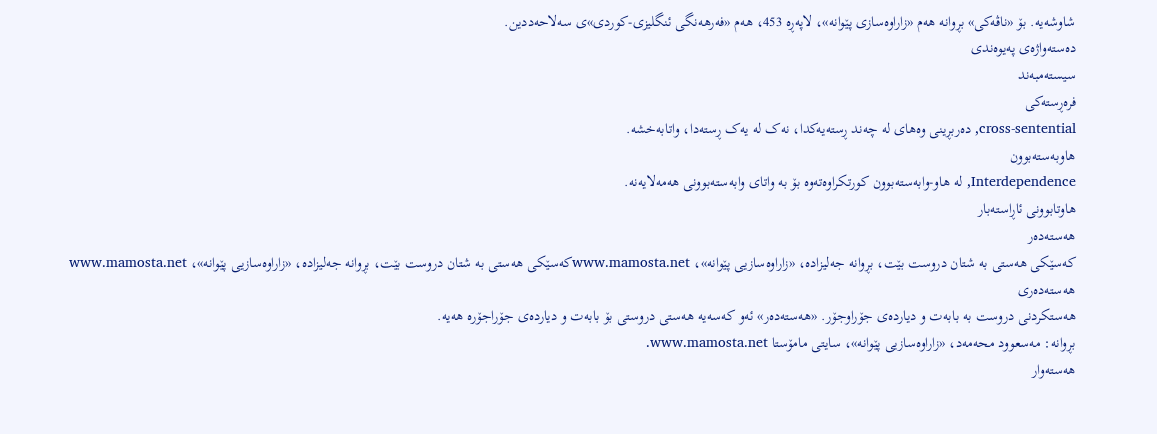شاوشەیە. بۆ «ناڤەکی» بڕوانە هەم «زاراوەسازی پێوانە»، لاپەڕە 453، هەم «فەرهەنگی ئنگلیزی-کوردی»ی سەلاحەددین.
دەستەواژەی پەیوەندی
سیستەمبەند
فرەڕستەکی
cross-sentential, دەربڕینی وەهای لە چەند ڕستەیەکدا، نەک لە یەک ڕستەدا، واتابەخشە.
هاوبەستەبوون
Interdependence, لە هاو-وابەستەبوون کورتکراوەتەوە بۆ بە واتای وابەستەبوونی هەمەلایەنە.
هاوتابوونی ئاڕاستەبار
هەستەدەر
کەسێکی هەستی بە شتان دروست بێت، بڕوانە جەلیزادە، «زاراوەسازیی پێوانە»، www.mamosta.netکەسێکی هەستی بە شتان دروست بێت، بڕوانە جەلیزادە، «زاراوەسازیی پێوانە»، www.mamosta.net
هەستەدەری
هەستکردنی دروست بە بابەت و دیاردەی جۆراوجۆر. «هەستەدەر» ئەو کەسەیە هەستی دروستی بۆ بابەت و دیاردەی جۆراجۆرە هەیە.
بڕوانە: مەسعوود محەمەد، «زاراوەسازیی پێوانە»، سایتی مامۆستا www.mamosta.net.
هەستەوار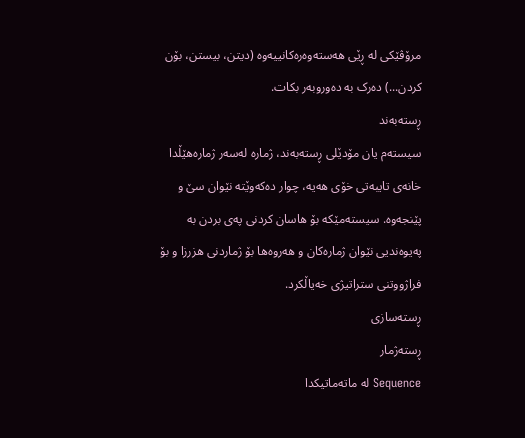مرۆڤێکی لە ڕێی هەستەوەرەکانییەوە (دیتن، بیستن، بۆن کردن...) دەرک بە دەوروبەر بکات.
ڕستەبەند
سیستەم یان مۆدێلی ڕستەبەند، ژمارە لەسەر ژمارەهێڵدا خانەی تایبەتی خۆی هەیە، چوار دەکەوێتە نێوان سێ و پێنجەوە. سیستەمێکە بۆ هاسان کردنی پەی بردن بە پەیوەندیی نێوان ژمارەکان و هەروەها بۆ ژماردنی هزرزا و بۆ فراژووتنی ستراتیژی خەیاڵکرد.
ڕستەسازی
ڕستەژمار
Sequence لە ماتەماتیکدا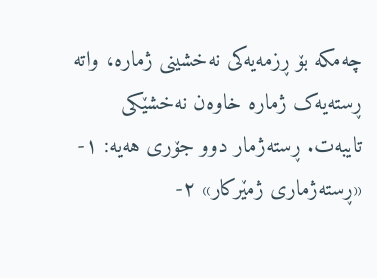چەمکە بۆ ڕزمەیەکی نەخشینی ژمارە، واتە ڕستەیەک ژمارە خاوەن نەخشێکی تایبەت. ڕستەژمار دوو جۆری هەیە: ١- «ڕستەژماری ژمێرکار» ٢-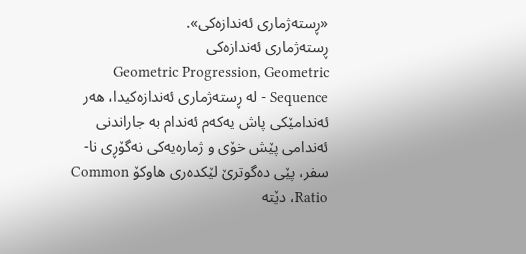«ڕستەژماری ئەندازەکی».
ڕستەژماری ئەندازەکی
Geometric Progression, Geometric Sequence - لە ڕستەژماری ئەندازەکیدا، هەر ئەندامێکی پاش یەکەم ئەندام بە جاراندنی ئەندامی پێش خۆی و ژمارەیەکی نەگۆڕی نا-سفر، پێی دەگوترێ لێکدەری هاوکۆ Common Ratio، دێتە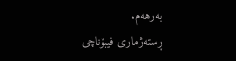بەرهەم.
ڕستەژماری فیبۆناچی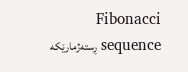Fibonacci sequence ڕستەژمارێکە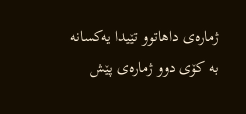ژمارەی داهاتوو تێیدا یەکسانە بە کۆی دوو ژمارەی پێش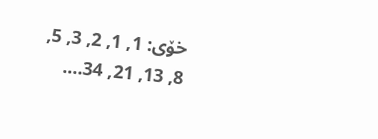خۆی: 1, 1, 2, 3, 5, 8, 13, 21, 34….